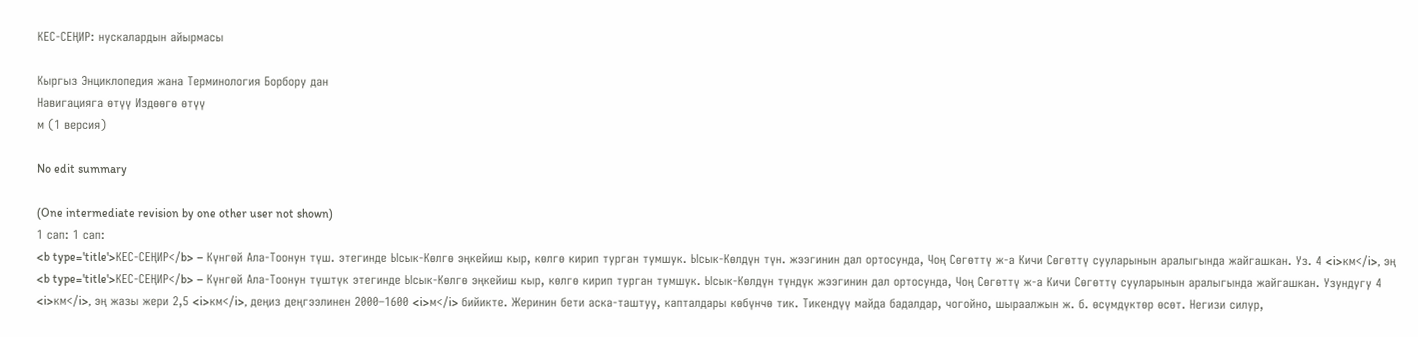КЕС-СЕҢИР: нускалардын айырмасы

Кыргыз Энциклопедия жана Терминология Борбору дан
Навигацияга өтүү Издөөгө өтүү
м (1 версия)

No edit summary

(One intermediate revision by one other user not shown)
1 сап: 1 сап:
<b type='title'>КЕС-СЕҢИР</b> – Күнгөй Ала-Тоонун түш. этегинде Ысык-Көлгө эңкейиш кыр, көлгө кирип турган тумшук. Ысык-Көлдүн түн. жээгинин дал ортосунда, Чоң Сөгөттү ж-а Кичи Сөгөттү сууларынын аралыгында жайгашкан. Уз. 4 <i>км</i>, эң
<b type='title'>КЕС-СЕҢИР</b> – Күнгөй Ала-Тоонун түштүк этегинде Ысык-Көлгө эңкейиш кыр, көлгө кирип турган тумшук. Ысык-Көлдүн түндүк жээгинин дал ортосунда, Чоң Сөгөттү ж-а Кичи Сөгөттү сууларынын аралыгында жайгашкан. Узундугу 4 <i>км</i>, эң жазы жери 2,5 <i>км</i>, деңиз деңгээлинен 2000–1600 <i>м</i> бийикте. Жеринин бети аска-таштуу, капталдары көбүнчө тик. Тикендүү майда бадалдар, чогойно, шыраалжын ж. б. өсүмдүктөр өсөт. Негизи силур,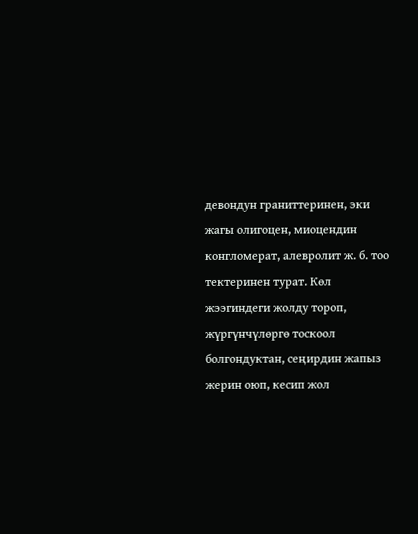девондун граниттеринен, эки жагы олигоцен, миоцендин конгломерат, алевролит ж. б. тоо тектеринен турат. Көл жээгиндеги жолду тороп, жүргүнчүлөргө тоскоол болгондуктан, сеңирдин жапыз жерин оюп, кесип жол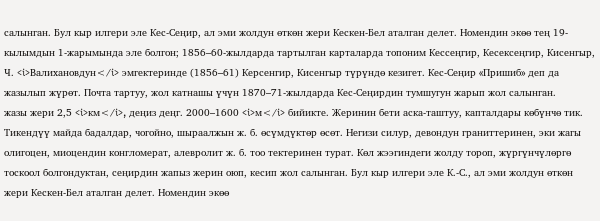салынган. Бул кыр илгери эле Кес-Сеңир, ал эми жолдун өткөн жери Кескен-Бел аталган делет. Номендин экөө тең 19-кылымдын 1-жарымында эле болгон; 1856–60-жылдарда тартылган карталарда топоним Кессеңгир, Кесексеңгир, Кисенгыр, Ч. <i>Валихановдун</i> эмгектеринде (1856–61) Керсенгир, Кисенгыр түрүндө кезигет. Кес-Сеңир «Пришиб» деп да жазылып жүрөт. Почта тартуу, жол катнашы үчүн 1870–71-жылдарда Кес-Сеңирдин тумшугун жарып жол салынган.
жазы жери 2,5 <i>км</i>, деңиз деңг. 2000–1600 <i>м</i> бийикте. Жеринин бети аска-таштуу, капталдары көбүнчө тик. Тикендүү майда бадалдар, чогойно, шыраалжын ж. б. өсүмдүктөр өсөт. Негизи силур, девондун граниттеринен, эки жагы олигоцен, миоцендин конгломерат, алевролит ж. б. тоо тектеринен турат. Көл жээгиндеги жолду тороп, жүргүнчүлөргө тоскоол болгондуктан, сеңирдин жапыз жерин оюп, кесип жол салынган. Бул кыр илгери эле К.-С., ал эми жолдун өткөн жери Кескен-Бел аталган делет. Номендин экөө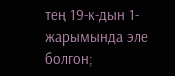тең 19-к-дын 1-жарымында эле болгон;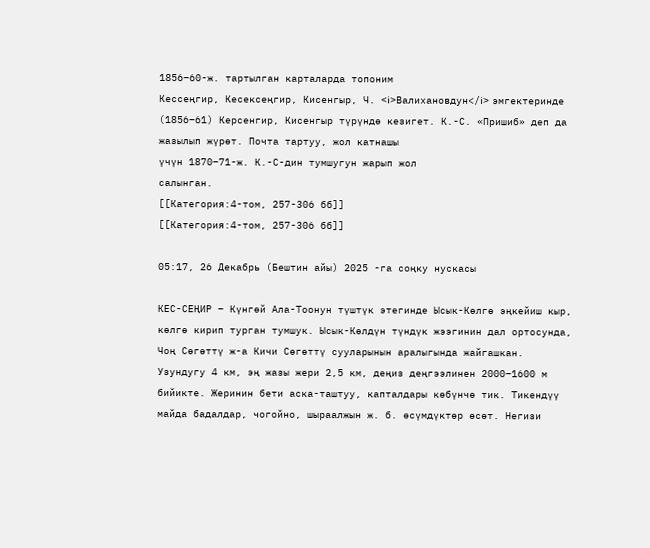1856–60-ж. тартылган карталарда топоним
Кессеңгир, Кесексеңгир, Кисенгыр, Ч. <i>Валихановдун</i> эмгектеринде (1856–61) Керсенгир, Кисенгыр түрүндө кезигет. К.-С. «Пришиб» деп да жазылып жүрөт. Почта тартуу, жол катнашы
үчүн 1870–71-ж. К.-С-дин тумшугун жарып жол
салынган.
[[Категория:4-том, 257-306 бб]]
[[Категория:4-том, 257-306 бб]]

05:17, 26 Декабрь (Бештин айы) 2025 -га соңку нускасы

КЕС-СЕҢИР – Күнгөй Ала-Тоонун түштүк этегинде Ысык-Көлгө эңкейиш кыр, көлгө кирип турган тумшук. Ысык-Көлдүн түндүк жээгинин дал ортосунда, Чоң Сөгөттү ж-а Кичи Сөгөттү сууларынын аралыгында жайгашкан. Узундугу 4 км, эң жазы жери 2,5 км, деңиз деңгээлинен 2000–1600 м бийикте. Жеринин бети аска-таштуу, капталдары көбүнчө тик. Тикендүү майда бадалдар, чогойно, шыраалжын ж. б. өсүмдүктөр өсөт. Негизи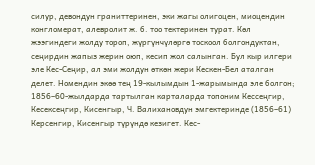силур, девондун граниттеринен, эки жагы олигоцен, миоцендин конгломерат, алевролит ж. б. тоо тектеринен турат. Көл жээгиндеги жолду тороп, жүргүнчүлөргө тоскоол болгондуктан, сеңирдин жапыз жерин оюп, кесип жол салынган. Бул кыр илгери эле Кес-Сеңир, ал эми жолдун өткөн жери Кескен-Бел аталган делет. Номендин экөө тең 19-кылымдын 1-жарымында эле болгон; 1856–60-жылдарда тартылган карталарда топоним Кессеңгир, Кесексеңгир, Кисенгыр, Ч. Валихановдун эмгектеринде (1856–61) Керсенгир, Кисенгыр түрүндө кезигет. Кес-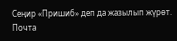Сеңир «Пришиб» деп да жазылып жүрөт. Почта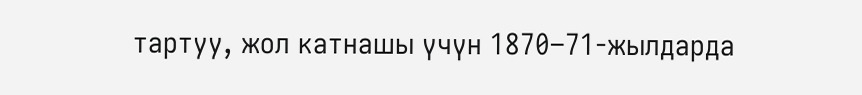тартуу, жол катнашы үчүн 1870–71-жылдарда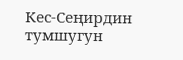Кес-Сеңирдин тумшугун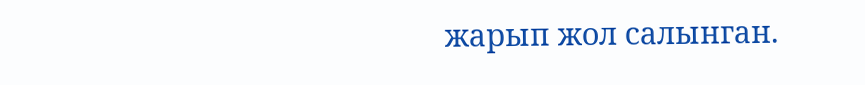жарып жол салынган.